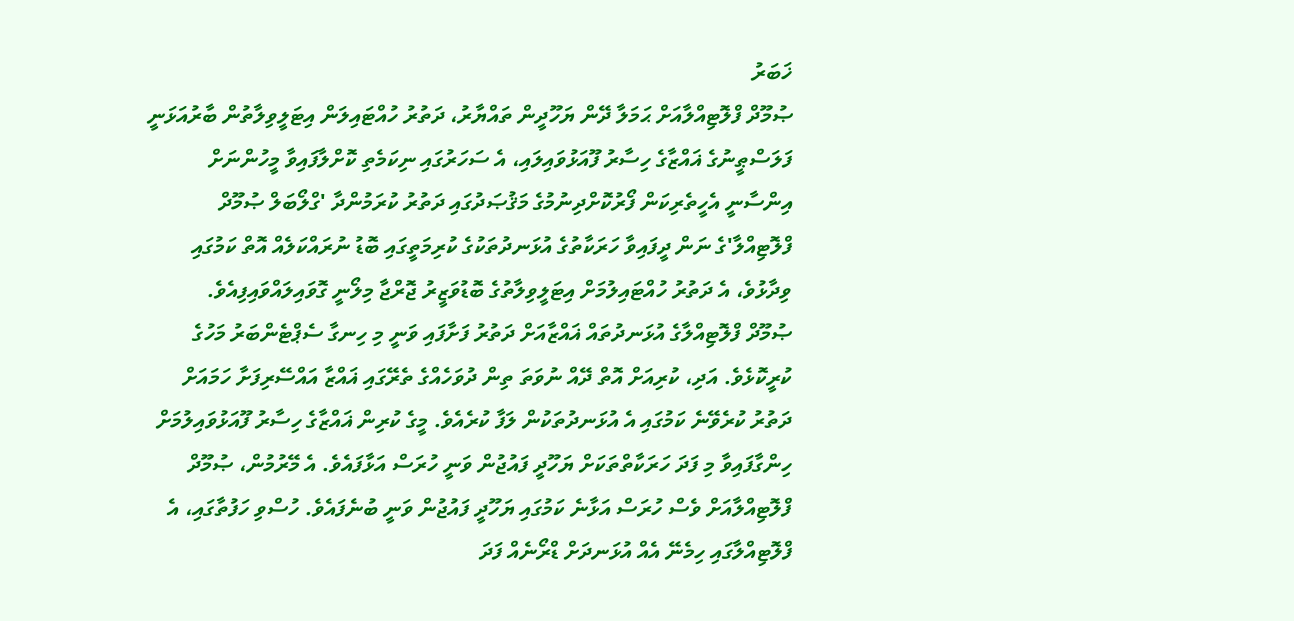ޚަބަރު
ޞުމޫދް ފްލޮޓިއްލާއަށް ޙަމަލާ ދޭން ޔަހޫދީން ތައްޔާރު، ދަތުރު ހުއްޓައިލަން އިޓަލީވިލާތުން ބާރުއަޅަނީ
ފަލަސްޠީނުގެ ޣައްޒާގެ ހިސާރު ފޫއަޅުވައިލައި، އެ ސަހަރުގައި ނިކަމެތި ކޮށްލާފައިވާ މީހުންނަށް އިންސާނީ އެހީތެރިކަން ފޯރުކޮށްދިނުމުގެ މަޤުޞަދުގައި ދަތުރު ކުރަމުންދާ 'ގްލޯބަލް ޞުމޫދް ފްލޮޓިއްލާ'ގެ ނަން ދީފައިވާ ހަރަކާތުގެ އުޅަނދުތަކުގެ ކުރިމަތީގައި ބޮޑު ނުރައްކަލެއް އޮތް ކަމުގައި ވިދާޅުވެ، އެ ދަތުރު ހުއްޓައިލުމަށް އިޓަލީވިލާތުގެ ބޮޑުވަޒީރު ޖޮރްޖާ މިލޯނީ ގޮވައިލައްވައިފިއެވެ.
ޞުމޫދް ފްލޮޓިއްލާގެ އުޅަނދުތައް ޣައްޒާއަށް ދަތުރު ފަށާފައި ވަނީ މި ހިނގާ ސެޕްޓެންބަރު މަހުގެ ކުރީކޮޅެވެ. އަދި، ކުރިއަށް އޮތް ދޭއް ނުވަތަ ތިން ދުވަހެއްގެ ތެރޭގައި ޣައްޒާ އައްސޭރިފަށާ ހަމައަށް ދަތުރު ކުރެވޭނެ ކަމުގައި އެ އުޅަނދުތަކުން ލަފާ ކުރެއެވެ. މީގެ ކުރިން ޣައްޒާގެ ހިސާރު ފޫއަޅުވައިލުމަށް ހިންގާފައިވާ މި ފަދަ ހަރަކާތްތަކަށް ޔަހޫދީ ފައުޖުން ވަނީ ހުރަސް އަޅާފައެވެ. އެ މޭރުމުން، ޞުމޫދް ފްލޮޓިއްލާއަށް ވެސް ހުރަސް އަޅާނެ ކަމުގައި ޔަހޫދީ ފައުޖުން ވަނީ ބުނެފައެވެ. ހުސްވި ހަފުތާގައި، އެ ފްލޮޓިއްލާގައި ހިމެނޭ އެއް އުޅަނދަށް ޑްރޯނެއް ފަދަ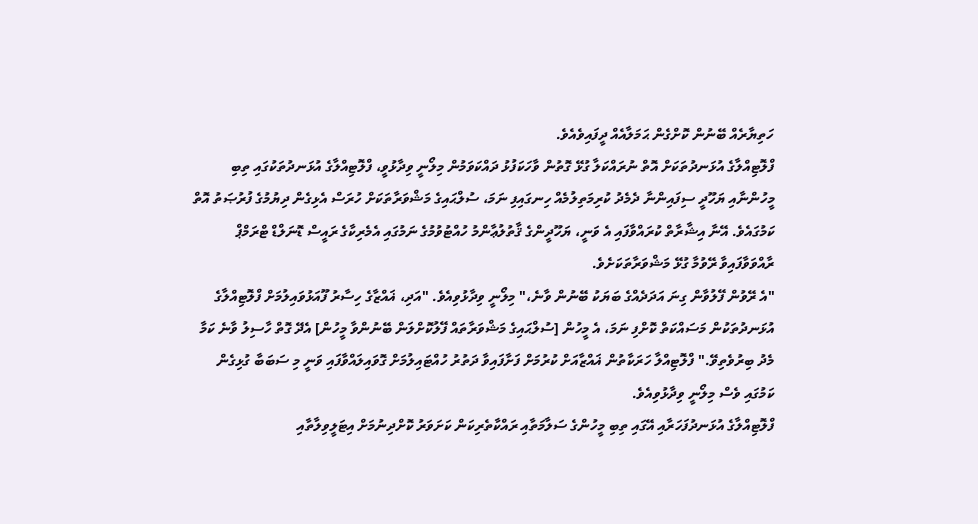ހަތިޔާރެއް ބޭނުން ކޮށްގެން ޙަމަލާއެއް ދީފައިވެއެވެ.
ފްލޮޓިއްލާގެ އުޅަނދުތަކަށް އޮތް ނުރައްކަލާ ގުޅޭ ގޮތުން ވާހަކަފުޅު ދައްކަވަމުން މިލޯނީ ވިދާޅުވީ، ފްލޮޓިއްލާގެ އުޅަނދުތަކުގައި ތިބި މީހުންނާއި ޔަހޫދީ ސިފައިންނާ ދެމެދު ކުރިމަތިލުމެއް ހިނގައިފި ނަމަ، ސުލްޙައިގެ މަޝްވަރާތަކަށް ހުރަސް އެޅިގެން ދިޔުމުގެ ފުރުޞަތު އޮތް ކަމުގައެވެ. އޭނާ އިޝާރާތް ކުރައްވާފައި އެ ވަނީ، ޔަހޫދީންގެ ޤާތުލުޢާންމު ހުއްޓުވުމުގެ ނަމުގައި އެމެރިކާގެ ރައީސް ޑޮނަލްޑް ޓްރަމްޕް ރާއްވަވާފައިވާ ރޭވުމާ ގުޅޭ މަޝްވަރާތަކަށެވެ.
"އެ ރޭވުން ފޭލުވާން ގިނަ އަދަދެއްގެ ބަޔަކު ބޭނުން ވާނެ،" މިލޯނީ ވިދާޅުވިއެވެ. "އަދި، ޣައްޒާގެ ހިސާރު ފޫއަޅުވައިލުމަށް ފްލޮޓިއްލާގެ އުޅަނދުތަކުން މަސައްކަތް ކޮށްފި ނަމަ، އެ މީހުން [ސުލްޙައިގެ މަޝްވަރާތައް ފޭލުކޮށްލަން ބޭނުންވާ މީހުން] އެދޭ ގޮތް ހާސިލު ވާނެ ކަމާ މެދު ބިރުވެތިވޭ." ފްލޮޓިއްލާ ހަރަކާތުން ޣައްޒާއަށް ކުރުމަށް ފަށާފައިވާ ދަތުރު ހުއްޓައިލުމަށް ގޮވައިލައްވާފައި ވަނީ މި ސަބަބާ ގުޅިގެން ކަމުގައި ވެސް މިލޯނީ ވިދާޅުވިއެވެ.
ފްލޮޓިއްލާގެ އުޅަނދުފަހަރާއި އޭގައި ތިބި މީހުންގެ ސަލާމަތާއި ރައްކާތެރިކަން ކަށަވަރު ކޮށްދިނުމަށް އިޓަލީވިލާތާއި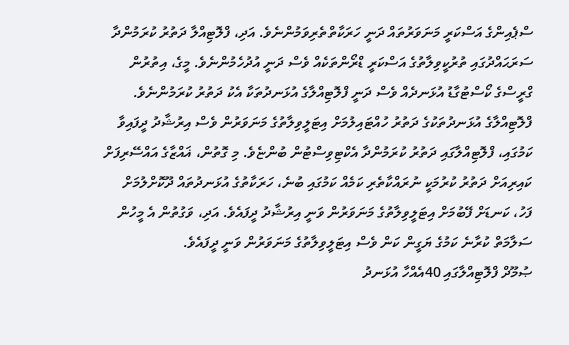ސްޕެއިންގެ އަސްކަރީ މަނަވަރުތައް ދަނީ ހަރަކާތްތެރިވަމުންނެވެ. އަދި، ފްލޮޓިއްލާ ދަތުރު ކުރަމުންދާ ސަރަޙައްދުގައި ތުރުކީވިލާތުގެ އަސްކަރީ ޑްރޯންތަކެއް ވެސް ދަނީ އުދުހެމުންނެވެ. މީގެ، އިތުރުން ގްރީސްގެ ކޯސްޓުގާޑު އުޅަނދެއް ވެސް ދަނީ ފްލޮޓިއްލާގެ އުޅަނދުތަކާ އެކު ދަތުރު ކުރަމުންނެވެ.
ފްލޮޓިއްލާގެ އުޅަނދުތަކުގެ ދަތުރު ހުއްޓައިލުމަށް އިޓަލީވިލާތުގެ މަނަވަރުން ވެސް އިރުޝާދު ދީފައިވާ ކަމުގައި، ފްލޮޓިއްލާގައި ދަތުރު ކުރަމުންދާ އެކްޓިވިސްޓުން ބުންޏެވެ. މި ގޮތުން، ޣައްޒާގެ އައްސޭރިފަށް ކައިރިއަށް ދަތުރު ކުރުމަކީ ނުރައްކާތެރި ކަމެއް ކަމުގައި ބުނެ، ހަރަކާތުގެ އުޅަނދުތައް ދޫކޮށްލުމަށް ފަހު، ކަނޑަށް ފޭބުމަށް އިޓަލީވިލާތުގެ މަނަވަރުން ވަނީ އިރުޝާދު ދީފައެވެ. އަދި، ވަގުތުން އެ މީހުން ސަލާމަތް ކުރާނެ ކަމުގެ ޔަގީން ކަން ވެސް އިޓަލީވިލާތުގެ މަނަވަރުން ވަނީ ދީފައެވެ.
ޞުމޫދް ފްލޮޓިއްލާގައި 40އެއްހާ އުޅަނދު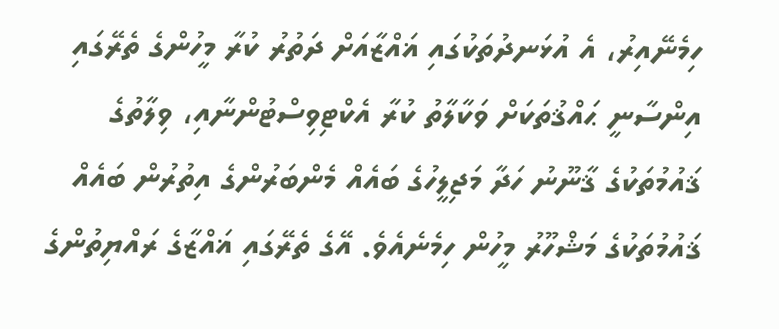ހިމެނޭއިރު، އެ އުޅަނދުތަކުގައި ޣައްޒާއަށް ދަތުރު ކުރާ މީހުންގެ ތެރޭގައި އިންސާނީ ޙައްޤުތަކަށް ވަކާލާތު ކުރާ އެކްޓިވިސްޓުންނާއި، ވިލާތުގެ ޤައުމުތަކުގެ ޤާނޫނު ހަދާ މަޖިލީހުގެ ބައެއް މެންބަރުންގެ އިތުރުން ބައެއް ޤައުމުތަކުގެ މަޝްހޫރު މީހުން ހިމެނެއެވެ. އޭގެ ތެރޭގައި ޣައްޒާގެ ރައްޔިތުންގެ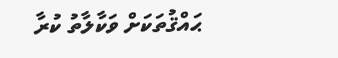ޙައްޤުތަކަށް ވަކާލާތު ކުރާ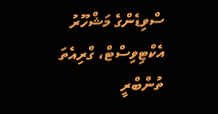ސްވިޑެންގެ މަޝްހޫރު އެކްޓިވިސްޓް، ގްރިއެތަ ތުންބްރީ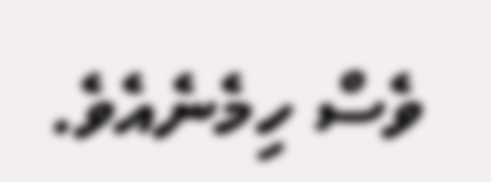ވެސް ހިމެނެއެވެ.